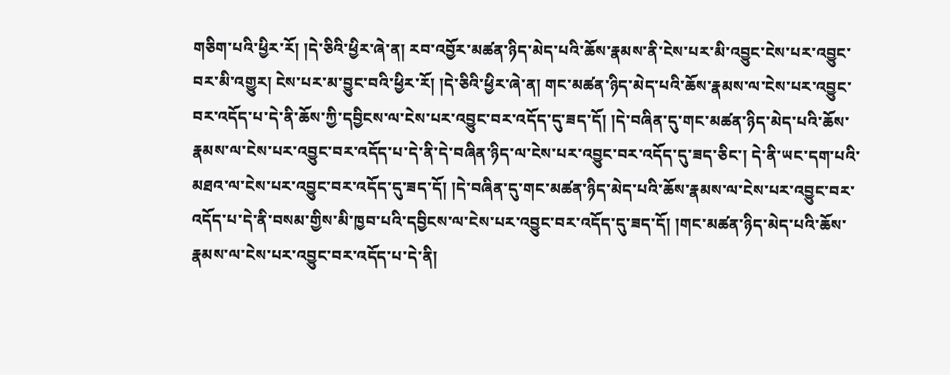གཅིག་པའི་ཕྱིར་རོ། །དེ་ཅིའི་ཕྱིར་ཞེ་ན། རབ་འབྱོར་མཚན་ཉིད་མེད་པའི་ཆོས་རྣམས་ནི་ངེས་པར་མི་འབྱུང་ངེས་པར་འབྱུང་བར་མི་འགྱུར། ངེས་པར་མ་བྱུང་བའི་ཕྱིར་རོ། །དེ་ཅིའི་ཕྱིར་ཞེ་ན། གང་མཚན་ཉིད་མེད་པའི་ཆོས་རྣམས་ལ་ངེས་པར་འབྱུང་བར་འདོད་པ་དེ་ནི་ཆོས་ཀྱི་དབྱིངས་ལ་ངེས་པར་འབྱུང་བར་འདོད་དུ་ཟད་དོ། །དེ་བཞིན་དུ་གང་མཚན་ཉིད་མེད་པའི་ཆོས་རྣམས་ལ་ངེས་པར་འབྱུང་བར་འདོད་པ་དེ་ནི་དེ་བཞིན་ཉིད་ལ་ངེས་པར་འབྱུང་བར་འདོད་དུ་ཟད་ཅིང་། དེ་ནི་ཡང་དག་པའི་མཐའ་ལ་ངེས་པར་འབྱུང་བར་འདོད་དུ་ཟད་དོ། །དེ་བཞིན་དུ་གང་མཚན་ཉིད་མེད་པའི་ཆོས་རྣམས་ལ་ངེས་པར་འབྱུང་བར་འདོད་པ་དེ་ནི་བསམ་གྱིས་མི་ཁྱབ་པའི་དབྱིངས་ལ་ངེས་པར་འབྱུང་བར་འདོད་དུ་ཟད་དོ། །གང་མཚན་ཉིད་མེད་པའི་ཆོས་རྣམས་ལ་ངེས་པར་འབྱུང་བར་འདོད་པ་དེ་ནི།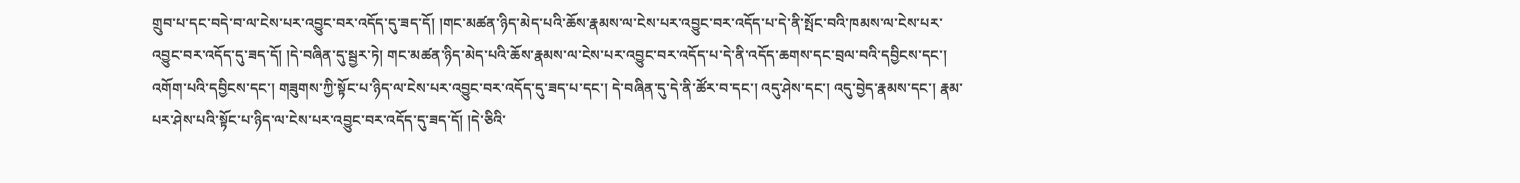གྲུབ་པ་དང་བདེ་བ་ལ་ངེས་པར་འབྱུང་བར་འདོད་དུ་ཟད་དོ། །གང་མཚན་ཉིད་མེད་པའི་ཆོས་རྣམས་ལ་ངེས་པར་འབྱུང་བར་འདོད་པ་དེ་ནི་སྤོང་བའི་ཁམས་ལ་ངེས་པར་འབྱུང་བར་འདོད་དུ་ཟད་དོ། །དེ་བཞིན་དུ་སྦྱར་ཏེ། གང་མཚན་ཉིད་མེད་པའི་ཆོས་རྣམས་ལ་ངེས་པར་འབྱུང་བར་འདོད་པ་དེ་ནི་འདོད་ཆགས་དང་བྲལ་བའི་དབྱིངས་དང་། འགོག་པའི་དབྱིངས་དང་། གཟུགས་ཀྱི་སྟོང་པ་ཉིད་ལ་ངེས་པར་འབྱུང་བར་འདོད་དུ་ཟད་པ་དང་། དེ་བཞིན་དུ་དེ་ནི་ཚོར་བ་དང་། འདུ་ཤེས་དང་། འདུ་བྱེད་རྣམས་དང་། རྣམ་པར་ཤེས་པའི་སྟོང་པ་ཉིད་ལ་ངེས་པར་འབྱུང་བར་འདོད་དུ་ཟད་དོ། །དེ་ཅིའི་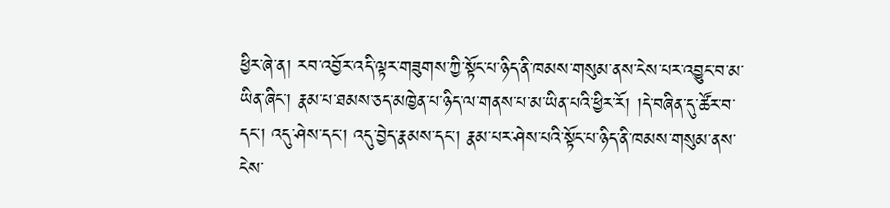ཕྱིར་ཞེ་ན། རབ་འབྱོར་འདི་ལྟར་གཟུགས་ཀྱི་སྟོང་པ་ཉིད་ནི་ཁམས་གསུམ་ནས་ངེས་པར་འབྱུང་བ་མ་ཡིན་ཞིང་། རྣམ་པ་ཐམས་ཅད་མཁྱེན་པ་ཉིད་ལ་གནས་པ་མ་ཡིན་པའི་ཕྱིར་རོ། །དེ་བཞིན་དུ་ཚོར་བ་དང་། འདུ་ཤེས་དང་། འདུ་བྱེད་རྣམས་དང་། རྣམ་པར་ཤེས་པའི་སྟོང་པ་ཉིད་ནི་ཁམས་གསུམ་ནས་ངེས་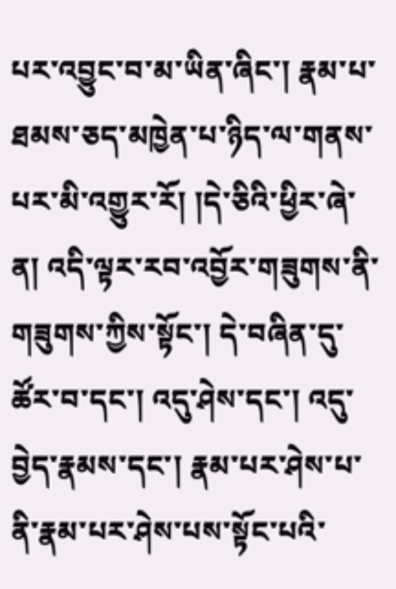པར་འབྱུང་བ་མ་ཡིན་ཞིང་། རྣམ་པ་ཐམས་ཅད་མཁྱེན་པ་ཉིད་ལ་གནས་པར་མི་འགྱུར་རོ། །དེ་ཅིའི་ཕྱིར་ཞེ་ན། འདི་ལྟར་རབ་འབྱོར་གཟུགས་ནི་གཟུགས་ཀྱིས་སྟོང་། དེ་བཞིན་དུ་ཚོར་བ་དང་། འདུ་ཤེས་དང་། འདུ་བྱེད་རྣམས་དང་། རྣམ་པར་ཤེས་པ་ནི་རྣམ་པར་ཤེས་པས་སྟོང་པའི་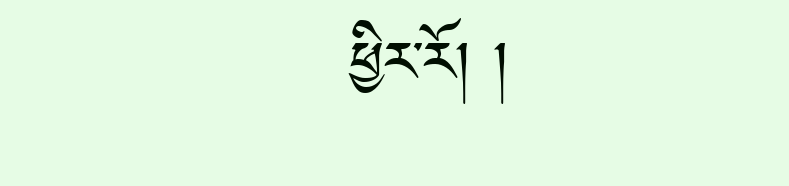ཕྱིར་རོ། །